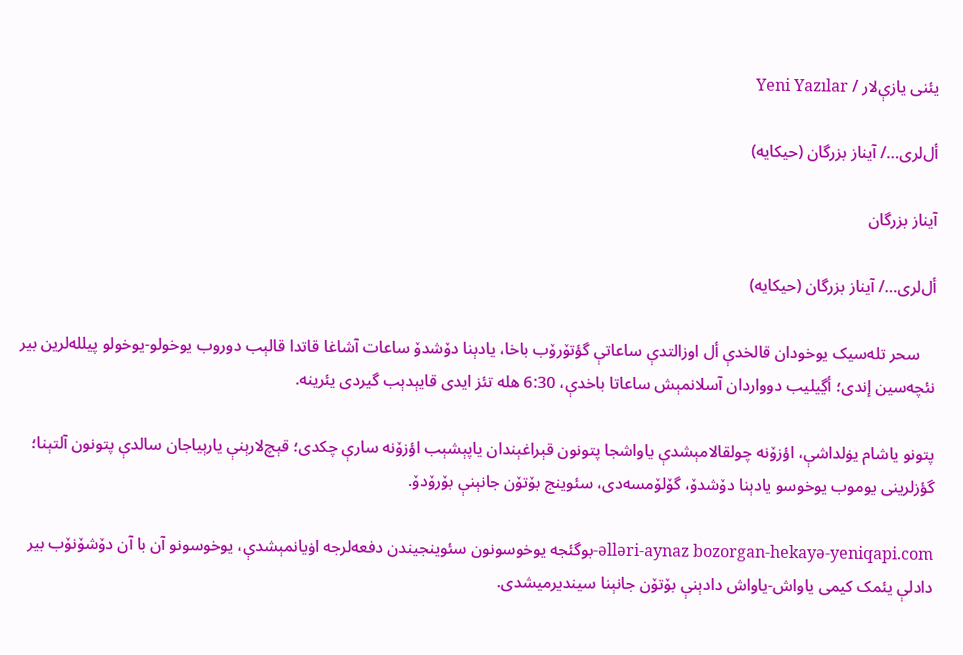یئنی یازې‌لار / Yeni Yazılar

أل‌لری…/ آیناز بزرگان (حیکایه)

آیناز بزرگان

أل‌لری…/ آیناز بزرگان (حیکایه)

    سحر تله‌سیک یوخودان قالخدې أل اوزالتدې ساعاتې گؤتۆرۆب باخا، یادېنا دۆشدۆ ساعات آشاغا قاتدا قالېب دوروب یوخولو-یوخولو پیلله‌لرین بیر نئچه‌سین إندی؛ أڲیلیب دوواردان آسلانمېش ساعاتا باخدې، 6:30 هله تئز ایدی قایېدېب گیردی یئرینه.

پتونو یاشام یۏلداشې، اؤزۆنه چولقالامېشدې یاواشجا پتونون قېراغېندان یاپېشېب اؤزۆنه سارې چکدی؛ قېچ‌لارېنې یارېیاجان سالدې پتونون آلتېنا؛ گؤزلرینی یوموب یوخوسو یادېنا دۆشدۆ، گۆلۆمسه‌دی، سئوینج بۆتۆن جانېنې بۆرۆدۆ.

əlləri-aynaz bozorgan-hekayə-yeniqapi.com-بوگئجه یوخوسونون سئوینجیندن دفعه‌لرجه اۏیانمېشدې، یوخوسونو آن با آن دۆشۆنۆب بیر دادلې یئمک کیمی یاواش-یاواش دادېنې بۆتۆن جانېنا سیندیرمیشدی.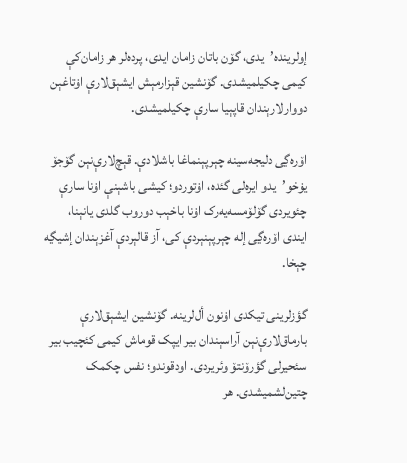إولرینده’یدی، گۆن باتان زامان ایدی، پرده‌لر هر زامان‌کې کیمی چکیلمیشدی. گۆنشین قېزارمېش ایشېق‌لارې اۏتاغېن دووارلارېندان قاپېیا سارې چکیلمیشدی.

اۆره‌ڲی دلیجه‌سینه چېرپېنماغا باشلادې. قېچ‌لارې‌نېن گۆجۆ یۏخو’یدو ایره‌لی گئده، اۏتوردو؛ کیشی باشېنې اۏنا سارې چئویردی گۆلۆمسه‌یه‌رک اۏنا باخېب دوروب گلدی یانېنا، ایندی اۆره‌ڲی إله چېرپېنېردې‌ کی، آز قالېردې آغزېندان إشیڲه چېخا.

گؤزلرینی تیکدی اۏنون أل‌لرینه. گۆنشین ایشېق‌لارې بارماق‌لارې‌نېن آراسېندان بیر ایپک قوماش کیمی کئچیب بیر سئحیرلی گؤرۆنتۆ وئریردی. اودقوندو؛ نفس چکمک چتین‌لشمیشدی. هر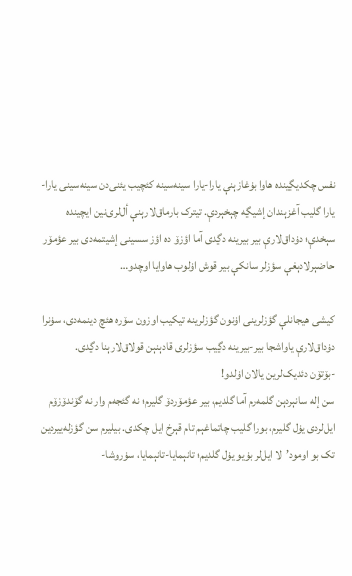نفس چکدیڲینده هاوا بۏغازېنې یارا-یارا سینه‌سینه کئچیب یئنی‌دن سینه‌سینی یارا-یارا گلیب آغزېندان إشیڲه چېخېردې. تیترک بارماق‌لارېنې أل‌لری‌نین ایچینده سېخدې؛ دۏداق‌لارې بیر بیرینه دڲدی آما اؤزۆ ده اؤز سسینی إشیتمه‌دی بیر عؤمۆر حاضېرلادېغې سؤزلر سانکې بیر قوش اۏلوب هاوایا اوچدو…

کیشی هیجانلې گؤزلرینی اۏنون گؤزلرینه تیکیب اوزون سۆره هئچ دینمه‌دی، سۏنرا دۏداق‌لارې یاواشجا بیر-بیرینه دڲیب سؤزلری قادېنېن قولاق‌لارېنا دڲدی.
-بۆتۆن دئدیک‌لرین یالان اۏلدو!
سن إله سانېردېن گلمه‌رم آما گلدیم، بیر عؤمۆردۆ گلیرم؛ نه گئجه‌م وار نه گۆندۆزۆم ایل‌لردی یۏل گلیرم، بورا گلیب چاتماغېم تام قېرخ ایل چکدی. بیلیرم سن گؤزله‌ییردین تک بو اومود’لا ایل‌لر بۏیو یۏل گلدیم؛ تانېمایا-تانېمایا، سۏروشا-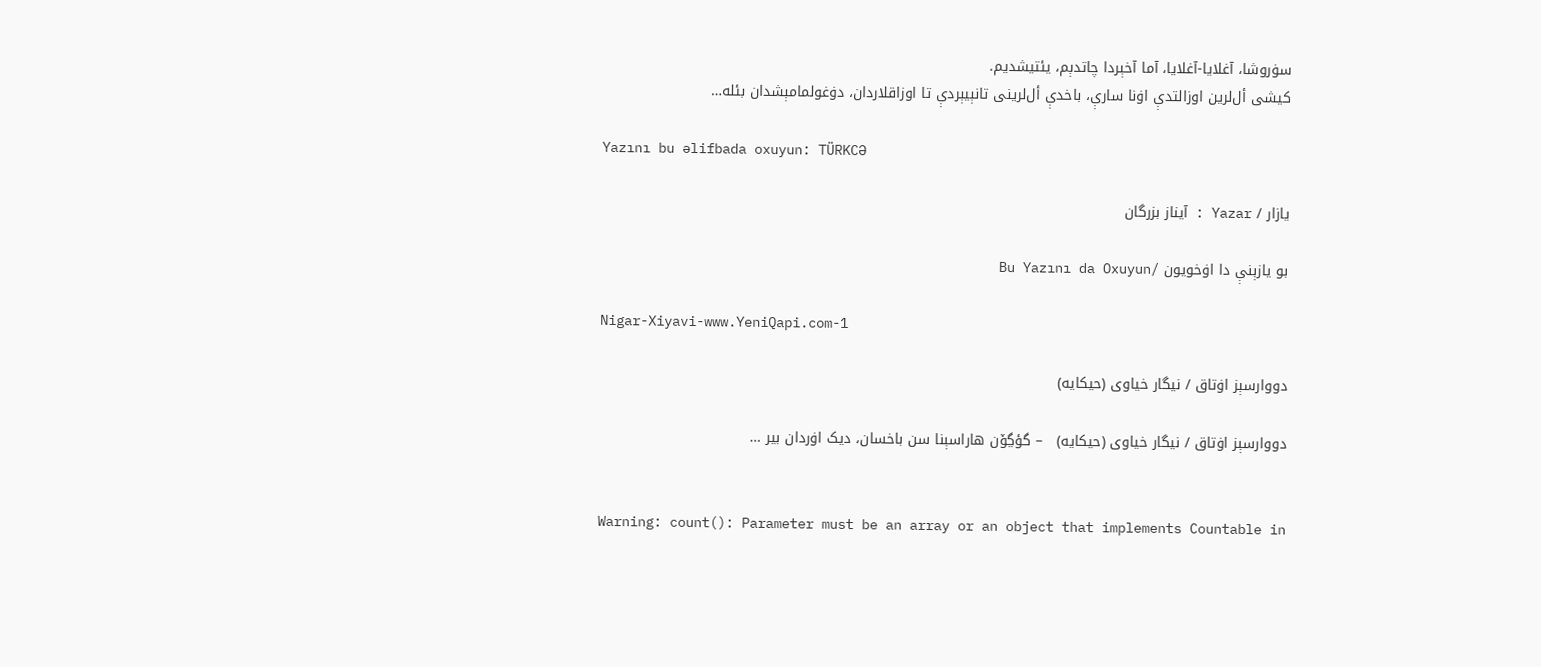سۏروشا، آغلایا-آغلایا، آما آخېردا چاتدېم، یئتیشدیم.
کیشی أل‌لرین اوزالتدې اۏنا سارې، باخدې أل‌لرینی تانېیېردې تا اوزاقلاردان، دۏغولمامېشدان بئله…

Yazını bu əlifbada oxuyun: TÜRKCƏ

یازار / Yazar : آیناز بزرگان

بو یازېنې دا اۏخویون /Bu Yazını da Oxuyun

Nigar-Xiyavi-www.YeniQapi.com-1

دووارسېز اۏتاق / نیگار خیاوی (حیکایه)

دووارسېز اۏتاق / نیگار خیاوی (حیکایه)   – گؤڲۆن هاراسېنا سن باخسان، دیک اۏردان بیر …


Warning: count(): Parameter must be an array or an object that implements Countable in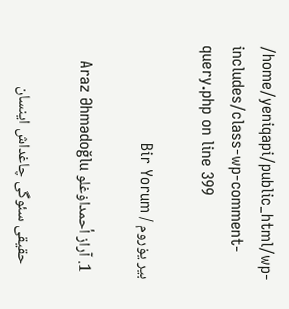/home/yeniqapi/public_html/wp-includes/class-wp-comment-query.php on line 399

بیر یۏروم / Bir Yorum

  1. آراز أحمداۏغلو Araz Əhmədoğlu

    حقیقی سئوگی چاغداش اینسان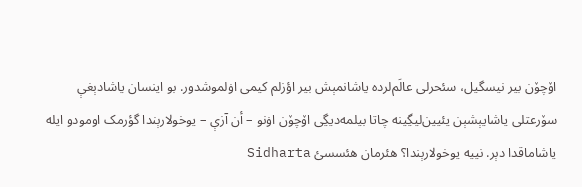اۆچۆن بیر نیسگیل، سئحرلی عالَم‌لرده‌ یاشانمېش بیر اؤزلم کیمی اۏلموشدور. بو اینسان یاشادېغې سۆرعتلی یاشایېشېن یئیین‌لیڲینه چاتا بیلمه‌دیڲی اۆچۆن اۏنو – أن آزې – یوخولارېندا گؤرمک اومودو ایله‌ یاشاماقدا دېر. نییه‌ یوخولارېندا؟ هئرمان هئسسئ Sidharta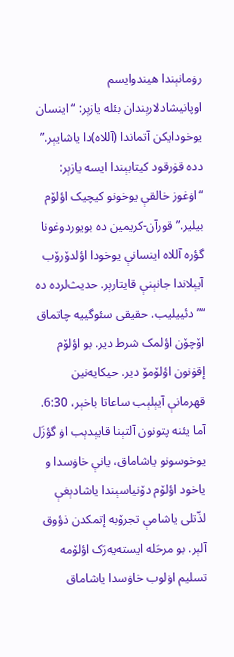رۏمانېندا هیندوایسم اوپانیشادلارېندان بئله‌ یازېر: “اینسان یوخودایکن آتماندا (آللاه‌)دا یاشایېر.” دده‌ قۏرقود کیتابېندا ایسه‌ یازېر: “اۏغوز خالقې یوخونو کیچیک اؤلۆم بیلیر.” قورآن-کریمین ده‌ بویوردوغونا گؤره‌ آللاه‌ اینسانې یوخودا اؤلدۆرۆب آیېلاندا جانېنې قایتارېر. حدیث‌لرده‌ ده‌ “” دئییلیب. حقیقی سئوگییه‌ چاتماق اۆچۆن اؤلمک شرط دیر. بو اؤلۆم إقۏنون اؤلۆمۆ دیر. حیکایه‌نین قهرمانې آیېلېب ساعاتا باخېر، 6:30. آما یئنه‌ پتونون آلتېنا قایېدېب اۏ گؤزَل یوخوسونو یاشاماق، یانې خاۏسدا و یاخود اؤلۆم دۆنیاسېندا یاشادېغې لذّتلی یاشامې تجرۆبه‌ إتمکدن ذؤوق آلېر. بو مرحَله‌ ایسته‌یه‌رَک اؤلۆمه‌ تسلیم اۏلوب خاۏسدا یاشاماق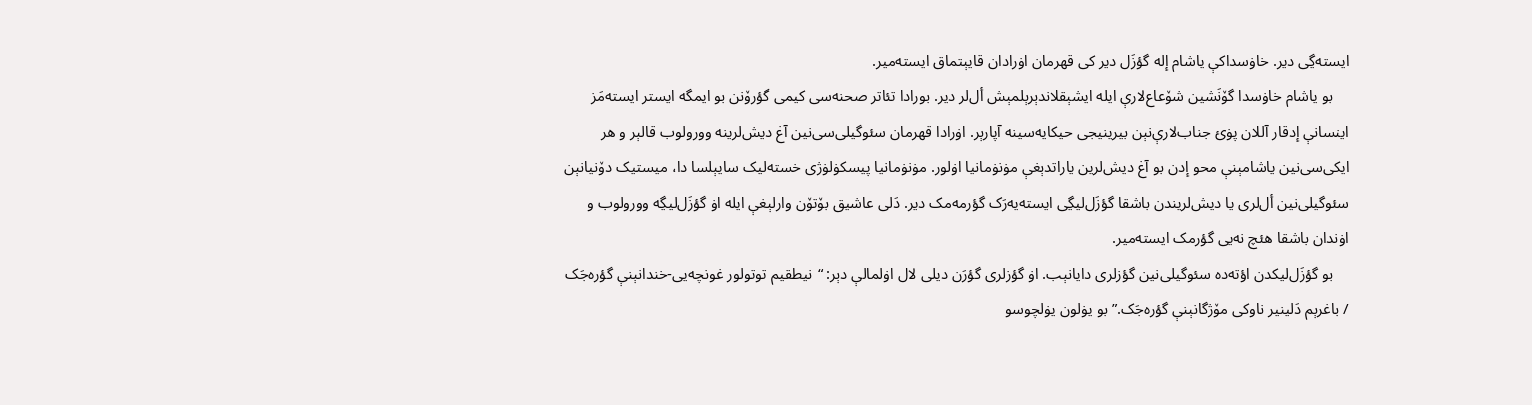ایسته‌ڲی دیر. خاۏسداکې یاشام إله‌ گؤزَل دیر کی قهرمان اۏرادان قایېتماق ایسته‌میر.
    بو یاشام خاۏسدا گۆنَشین شۆعاع‌لارې ایله‌ ایشېقلاندېرېلمېش أل‌لر دیر. بورادا تئاتر صحنه‌سی کیمی گؤرۆنن بو ایمگه‌ ایستر ایسته‌مَز اینسانې إدقار آللان پۏئ جناب‌لارې‌نېن بیرینیجی حیکایه‌سینه‌ آپارېر. اۏرا‌دا قهرمان سئوگیلی‌سی‌نین آغ دیش‌لرینه‌ وورولوب قالېر و هر ایکی‌سی‌نین یاشامېنې محو إدن بو آغ دیش‌لرین یاراتدېغې مۏنۏمانیا اۏلور. مۏنۏمانیا پیسکۏلۏژی خسته‌لیک سایېلسا دا، میستیک دۆنیا‌نېن سئوگیلی‌نین أل‌لری یا دیش‌لریندن باشقا گؤزَل‌لیڲی ایسته‌یه‌رَک گؤرمه‌مک دیر. دَلی عاشیق بۆتۆن وار‌لېغې ایله‌ اۏ گؤزَل‌لیڲه‌ وورولوب و اۏندان باشقا هئچ نه‌یی گؤرمک ایسته‌میر.
    بو گؤزَل‌لیکدن اؤته‌ده‌ سئوگیلی‌نین گؤز‌لری دایانېب. اۏ گؤز‌لری گؤرَن دیلی لال اۏلمالې دېر: “نیطقیم توتولور غونچه‌یی-خندانېنې گؤره‌جَک / باغرېم دَلینیر ناوکی مۆژگانېنې گؤره‌جَک.” بو یۏلون یۏلچوسو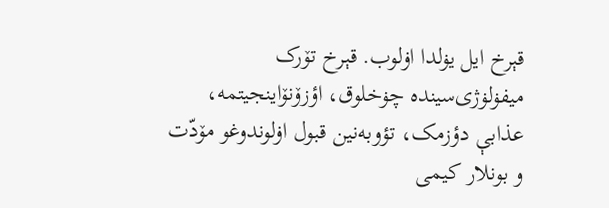قېرخ ایل یۏلدا اۏلوب. قېرخ تۆرک میفۏلۏژی‌سینده‌ چۏخلوق، اؤزۆنۆاینجیتمه‌، عذابې دؤزمک، تؤوبه‌نین قبول اۏلوندوغو مۆدّت و بونلار کیمی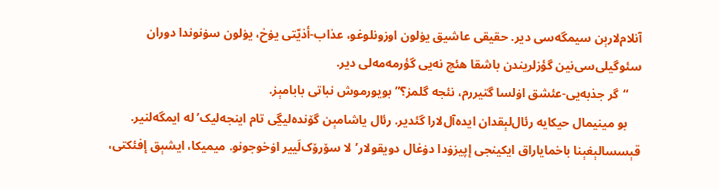آنلام‌لارېن سیمگه‌سی دیر. حقیقی عاشیق یۏلون اوزونلوغو، عذاب-أذيّتی یۏخ، یۏلون سۏنوندا دوران سئوگیلی‌سی‌نین گؤزلریندن‌ باشقا هئچ نه‌یی گؤرمه‌مه‌لی دیر.
    “گر جذبه‌یی-عئشق اۏلسا گتیررم، نئجه‌ گلمز؟” بویورموش نباتی بابامېز.
    بو مینیمال حیکایه‌ رئال‌لېقدان ایده‌آل‌لارا گئدیر. رئال یاشامېن گۆنده‌لیڲی تام اینجه‌لیک’له‌ ایمگه‌لنیر. قېسسالېغېنا باخمایاراق ایکینجی إپیزۏدا دۏغال دویقو‌لار’لا سۆرۆک‌لَییر اۏخوجونو. میمیکا، ایشېق إفئکتی،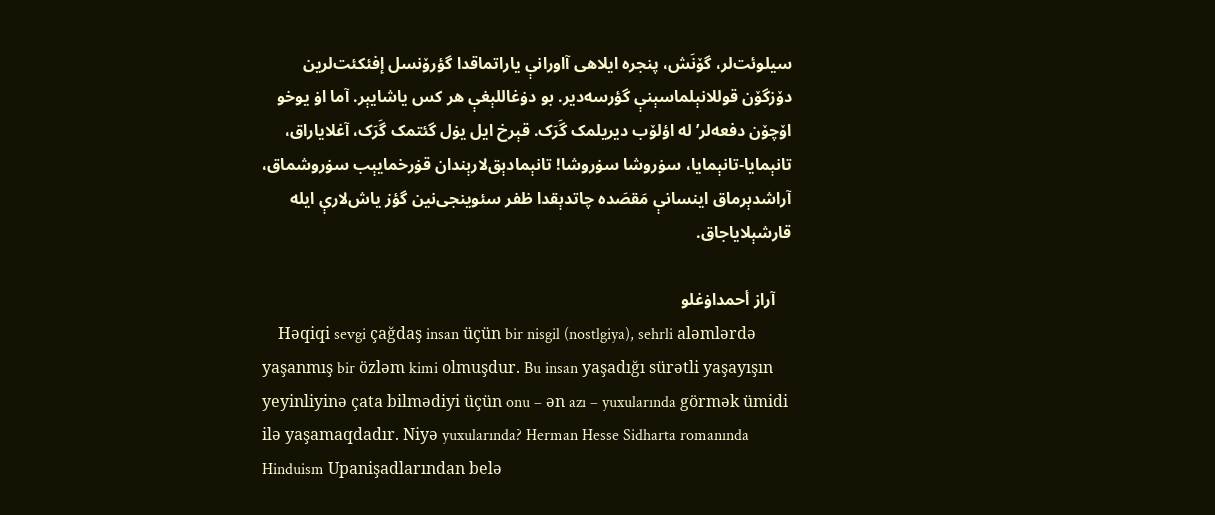سیلوئت‌لر، گۆنَش، پنجره‌ ایلاهی آاورانې یاراتماقدا گؤرۆنسل إفئکئت‌لرین دۆزگۆن قوللانېلماسېنې گؤرسه‌دیر. بو دۏغاللېغې هر کس یاشایېر. آما اۏ یوخو اۆچۆن دفعه‌لر’له‌ اؤلۆب دیریلمک گَرَک. قېرخ ایل یۏل گئتمک گَرَک، آغلایاراق، تانېمایا-تانېمایا، سۏروشا سۏروشا! تانېمادېق‌لارېندان قۏرخمایېب سۏروشماق، آراشدېرماق اینسانې مَقصَده‌ چاتدېقدا ظفر سئوینجی‌نین گؤز یاش‌لارې ایله‌ قارشېلایاجاق.

    آراز أحمداۏغلو
    Həqiqi sevgi çağdaş insan üçün bir nisgil (nostlgiya), sehrli aləmlərdə yaşanmış bir özləm kimi olmuşdur. Bu insan yaşadığı sürətli yaşayışın yeyinliyinə çata bilmədiyi üçün onu – ən azı – yuxularında görmək ümidi ilə yaşamaqdadır. Niyə yuxularında? Herman Hesse Sidharta romanında Hinduism Upanişadlarından belə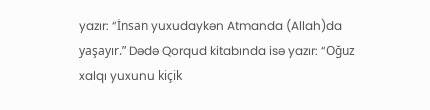yazır: “İnsan yuxudaykən Atmanda (Allah)da yaşayır.” Dədə Qorqud kitabında isə yazır: “Oğuz xalqı yuxunu kiçik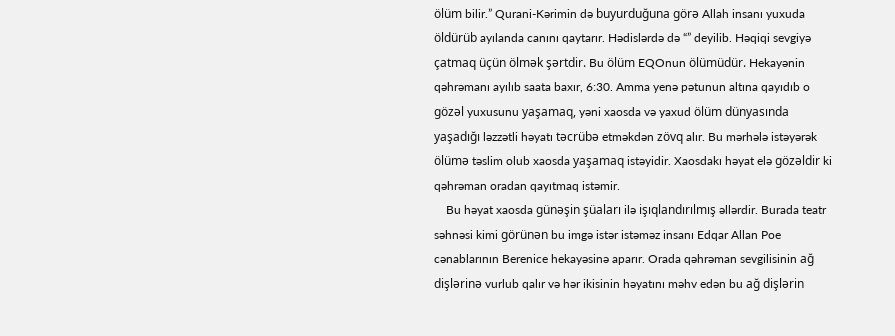ölüm bilir.” Qurani-Kərimin də buyurduğuna görə Allah insanı yuxuda öldürüb ayılanda canını qaytarır. Hədislərdə də “” deyilib. Həqiqi sevgiyə çatmaq üçün ölmək şərtdir. Bu ölüm EQOnun ölümüdür. Hekayənin qəhrəmanı ayılıb saata baxır, 6:30. Amma yenə pətunun altına qayıdıb o gözəl yuxusunu yaşamaq, yəni xaosda və yaxud ölüm dünyasında yaşadığı ləzzətli həyatı təcrübə etməkdən zövq alır. Bu mərhələ istəyərək ölümə təslim olub xaosda yaşamaq istəyidir. Xaosdakı həyat elə gözəldir ki qəhrəman oradan qayıtmaq istəmir.
    Bu həyat xaosda günəşin şüaları ilə işıqlandırılmış əllərdir. Burada teatr səhnəsi kimi görünən bu imgə istər istəməz insanı Edqar Allan Poe cənablarının Berenice hekayəsinə aparır. Orada qəhrəman sevgilisinin ağ dişlərinə vurlub qalır və hər ikisinin həyatını məhv edən bu ağ dişlərin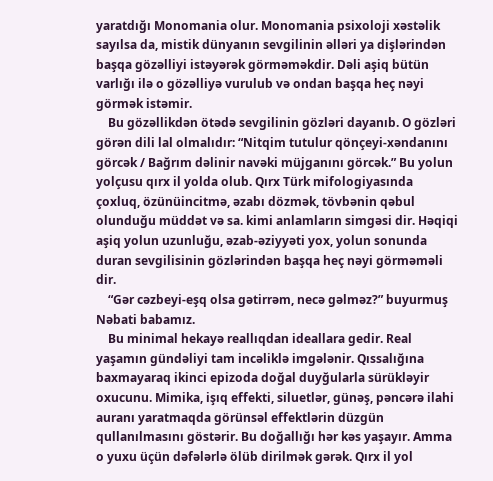yaratdığı Monomania olur. Monomania psixoloji xəstəlik sayılsa da, mistik dünyanın sevgilinin əlləri ya dişlərindən başqa gözəlliyi istəyərək görməməkdir. Dəli aşiq bütün varlığı ilə o gözəlliyə vurulub və ondan başqa heç nəyi görmək istəmir.
    Bu gözəllikdən ötədə sevgilinin gözləri dayanıb. O gözləri görən dili lal olmalıdır: “Nitqim tutulur qönçeyi-xəndanını görcək / Bağrım dəlinir navəki müjganını görcək.” Bu yolun yolçusu qırx il yolda olub. Qırx Türk mifologiyasında çoxluq, özünüincitmə, əzabı dözmək, tövbənin qəbul olunduğu müddət və sa. kimi anlamların simgəsi dir. Həqiqi aşiq yolun uzunluğu, əzab-əziyyəti yox, yolun sonunda duran sevgilisinin gözlərindən başqa heç nəyi görməməli dir.
    “Gər cəzbeyi-eşq olsa gətirrəm, necə gəlməz?” buyurmuş Nəbati babamız.
    Bu minimal hekayə reallıqdan ideallara gedir. Real yaşamın gündəliyi tam incəliklə imgələnir. Qıssalığına baxmayaraq ikinci epizoda doğal duyğularla sürükləyir oxucunu. Mimika, işıq effekti, siluetlər, günəş, pəncərə ilahi auranı yaratmaqda görünsəl effektlərin düzgün qullanılmasını göstərir. Bu doğallığı hər kəs yaşayır. Amma o yuxu üçün dəfələrlə ölüb dirilmək gərək. Qırx il yol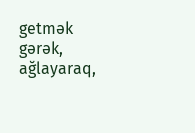getmək gərək, ağlayaraq,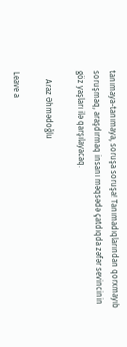tanımaya-tanımaya, soruşa soruşa! Tanımadıqlarından qorxmayıb soruşmaq, araşdırmaq insanı məqsədə çatdıqda zəfər sevincinin göz yaşları ilə qarşılayacaq.

    Araz Əhmədoğlu

Leave a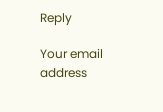Reply

Your email address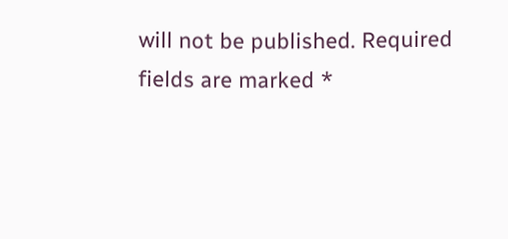will not be published. Required fields are marked *